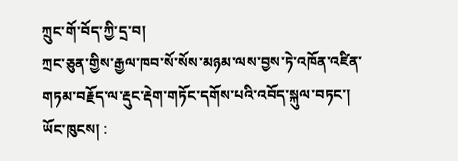ཀྲུང་གོ་བོད་ཀྱི་དྲ་བ།
ཀྲང་ཅུན་གྱིས་རྒྱལ་ཁབ་སོ་སོས་མཉམ་ལས་བྱས་ཏེ་འཁོན་འཛིན་གཏམ་བརྗོད་ལ་རྡུང་རྡེག་གཏོང་དགོས་པའི་འབོད་སྐུལ་བཏང་།
ཡོང་ཁུངས། :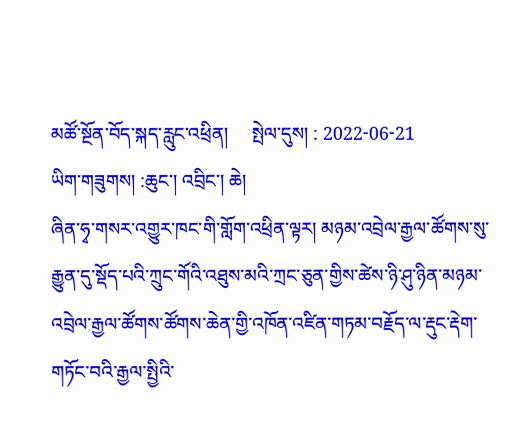མཚོ་སྔོན་བོད་སྐད་རླུང་འཕྲིན།     སྤེལ་དུས། : 2022-06-21
ཡིག་གཟུགས། :ཆུང་། འབྲིང་། ཆེ།
ཞིན་ཧྭ་གསར་འགྱུར་ཁང་གི་གློག་འཕྲིན་ལྟར། མཉམ་འབྲེལ་རྒྱལ་ཚོགས་སུ་རྒྱུན་དུ་སྡོད་པའི་ཀྲུང་གོའི་འཐུས་མའི་ཀྲང་ཅུན་གྱིས་ཚེས་ཉི་ཤུ་ཉིན་མཉམ་འབྲེལ་རྒྱལ་ཚོགས་ཚོགས་ཆེན་གྱི་འཁོན་འཛིན་གཏམ་བརྗོད་ལ་རྡུང་རྡེག་གཏོང་བའི་རྒྱལ་སྤྱིའི་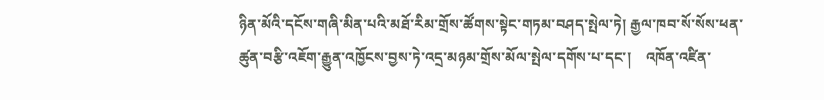ཉིན་མོའི་དངོས་གཞི་མིན་པའི་མཐོ་རིམ་གྲོས་ཚོགས་སྟེང་གཏམ་བཤད་སྤེལ་ཏེ། རྒྱལ་ཁབ་སོ་སོས་ཕན་ཚུན་བརྩི་འཇོག་རྒྱུན་འཁྱོངས་བྱས་ཏེ་འདྲ་མཉམ་གྲོས་མོལ་སྤེལ་དགོས་པ་དང་།    འཁོན་འཛིན་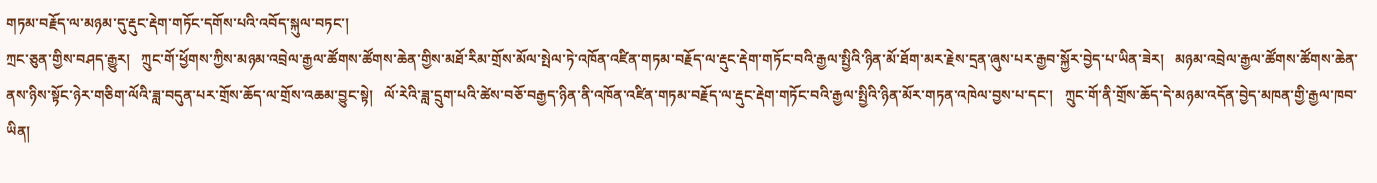གཏམ་བརྗོད་ལ་མཉམ་དུ་རྡུང་རྡེག་གཏོང་དགོས་པའི་འབོད་སྐུལ་བཏང་།
ཀྲང་ཅུན་གྱིས་བཤད་རྒྱུར།   ཀྲུང་གོ་ཕྱོགས་ཀྱིས་མཉམ་འབྲེལ་རྒྱལ་ཚོགས་ཚོགས་ཆེན་གྱིས་མཐོ་རིམ་གྲོས་མོལ་སྤེལ་ཏེ་འཁོན་འཛིན་གཏམ་བརྗོད་ལ་རྡུང་རྡེག་གཏོང་བའི་རྒྱལ་སྤྱིའི་ཉིན་མོ་ཐོག་མར་རྗེས་དྲན་ཞུས་པར་རྒྱབ་སྐྱོར་བྱེད་པ་ཡིན་ཟེར།   མཉམ་འབྲེལ་རྒྱལ་ཚོགས་ཚོགས་ཆེན་ནས་ཉིས་སྟོང་ཉེར་གཅིག་ལོའི་ཟླ་བདུན་པར་གྲོས་ཆོད་ལ་གྲོས་འཆམ་བྱུང་སྟེ།   ལོ་རེའི་ཟླ་དྲུག་པའི་ཚེས་བཅོ་བརྒྱད་ཉིན་ནི་འཁོན་འཛིན་གཏམ་བརྗོད་ལ་རྡུང་རྡེག་གཏོང་བའི་རྒྱལ་སྤྱིའི་ཉིན་མོར་གཏན་འཁེལ་བྱས་པ་དང་།   ཀྲུང་གོ་ནི་གྲོས་ཆོད་དེ་མཉམ་འདོན་བྱེད་མཁན་གྱི་རྒྱལ་ཁབ་ཡིན།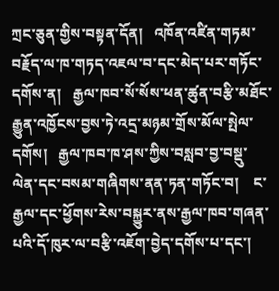ཀྲང་ཅུན་གྱིས་བསྟན་དོན།   འཁོན་འཛིན་གཏམ་བརྗོད་ལ་ཁ་གཏད་འཇལ་བ་དང་མེད་པར་གཏོང་དགོས་ན།   རྒྱལ་ཁབ་སོ་སོས་ཕན་ཚུན་བརྩི་མཐོང་རྒྱུན་འཁྱོངས་བྱས་ཏེ་འདྲ་མཉམ་གྲོས་མོལ་སྤེལ་དགོས།   རྒྱལ་ཁབ་ཁ་ཤས་ཀྱིས་བསླབ་བྱ་བསྡུ་ལེན་དང་བསམ་གཞིགས་ནན་ཏན་གཏོང་བ།    ང་རྒྱལ་དང་ཕྱོགས་རེས་བསྐྱུར་ནས་རྒྱལ་ཁབ་གཞན་པའི་དོ་ཁུར་ལ་བརྩི་འཇོག་བྱེད་དགོས་པ་དང་།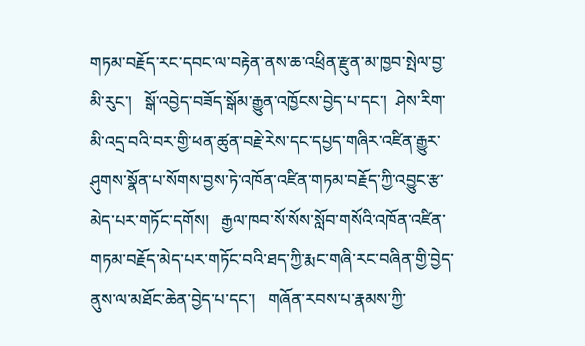གཏམ་བརྗོད་རང་དབང་ལ་བརྟེན་ནས་ཆ་འཕྲིན་རྫུན་མ་ཁྱབ་སྤེལ་བྱ་མི་རུང་།   སྒོ་འབྱེད་བཟོད་སྒོམ་རྒྱུན་འཁྱོངས་བྱེད་པ་དང་།  ཤེས་རིག་མི་འདྲ་བའི་བར་གྱི་ཕན་ཚུན་བརྗེ་རེས་དང་དཔྱད་གཞིར་འཛིན་རྒྱུར་ཤུགས་སྣོན་པ་སོགས་བྱས་ཏེ་འཁོན་འཛིན་གཏམ་བརྗོད་ཀྱི་འབྱུང་རྩ་མེད་པར་གཏོང་དགོས།   རྒྱལ་ཁབ་སོ་སོས་སློབ་གསོའི་འཁོན་འཛིན་གཏམ་བརྗོད་མེད་པར་གཏོང་བའི་ཐད་ཀྱི་རྨང་གཞི་རང་བཞིན་གྱི་བྱེད་ནུས་ལ་མཐོང་ཆེན་བྱེད་པ་དང་།   གཞོན་རབས་པ་རྣམས་ཀྱི་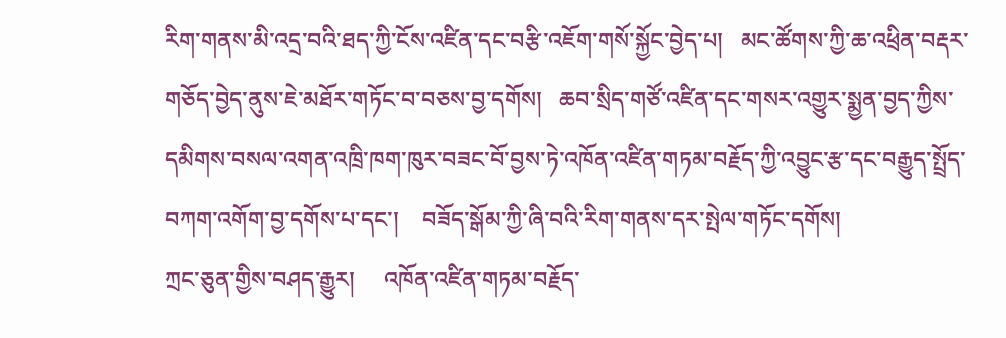རིག་གནས་མི་འདྲ་བའི་ཐད་ཀྱི་ངོས་འཛིན་དང་བརྩི་འཇོག་གསོ་སྐྱོང་བྱེད་པ།   མང་ཚོགས་ཀྱི་ཆ་འཕྲིན་བརྡར་གཅོད་བྱེད་ནུས་ཇེ་མཐོར་གཏོང་བ་བཅས་བྱ་དགོས།   ཆབ་སྲིད་གཙོ་འཛིན་དང་གསར་འགྱུར་སྨྱན་བྱད་ཀྱིས་དམིགས་བསལ་འགན་འཁྲི་ཁག་ཁུར་བཟང་བོ་བྱས་ཏེ་འཁོན་འཛིན་གཏམ་བརྗོད་ཀྱི་འབྱུང་རྩ་དང་བརྒྱུད་སྤྲོད་བཀག་འགོག་བྱ་དགོས་པ་དང་།    བཟོད་སྒོམ་ཀྱི་ཞི་བའི་རིག་གནས་དར་སྤེལ་གཏོང་དགོས།
ཀྲང་ཅུན་གྱིས་བཤད་རྒྱུར།     འཁོན་འཛིན་གཏམ་བརྗོད་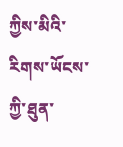ཀྱིས་མིའི་རིགས་ཡོངས་ཀྱི་ཐུན་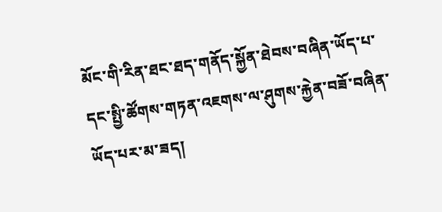མོང་གི་རིན་ཐང་ཐད་གནོད་སྐྱོན་ཐེབས་བཞིན་ཡོད་པ་དང་སྤྱི་ཚོགས་གཏན་འཇགས་ལ་ཤུགས་རྐྱེན་བཟོ་བཞིན་ཡོད་པར་མ་ཟད།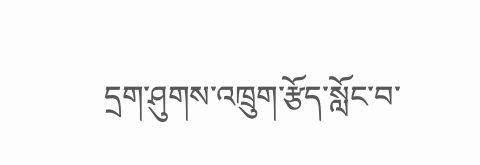དྲག་ཤུགས་འཁྲུག་རྩོད་སློང་བ་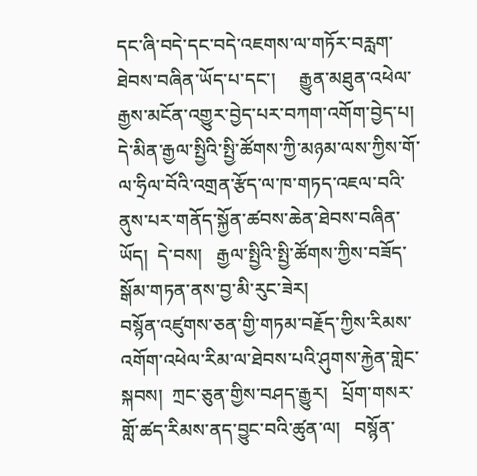དང་ཞི་བདེ་དང་བདེ་འཇགས་ལ་གཏོར་བརླག་ཐེབས་བཞིན་ཡོད་པ་དང་།     རྒྱུན་མཐུན་འཕེལ་རྒྱས་མངོན་འགྱུར་བྱེད་པར་བཀག་འགོག་བྱེད་པ།  དེ་མིན་རྒྱལ་སྤྱིའི་སྤྱི་ཚོགས་ཀྱི་མཉམ་ལས་ཀྱིས་གོ་ལ་ཧྲིལ་བོའི་འགྲན་རྩོད་ལ་ཁ་གཏད་འཇལ་བའི་ནུས་པར་གནོད་སྐྱོན་ཚབས་ཆེན་ཐེབས་བཞིན་ཡོད།  དེ་བས།   རྒྱལ་སྤྱིའི་སྤྱི་ཚོགས་ཀྱིས་བཟོད་སྒོམ་གཏན་ནས་བྱ་མི་རུང་ཟེར།
བསྙོན་འཛུགས་ཅན་གྱི་གཏམ་བརྗོད་ཀྱིས་རིམས་འགོག་འཕེལ་རིམ་ལ་ཐེབས་པའི་ཤུགས་རྐྱེན་གླེང་སྐབས།  ཀྲང་ཅུན་གྱིས་བཤད་རྒྱུར།   པྲོག་གསར་གློ་ཚད་རིམས་ནད་བྱུང་བའི་ཚུན་ལ།   བསྙོན་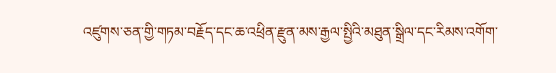འཛུགས་ཅན་གྱི་གཏམ་བརྗོད་དང་ཆ་འཕྲིན་རྫུན་མས་རྒྱལ་སྤྱིའི་མཐུན་སྒྲིལ་དང་རིམས་འགོག་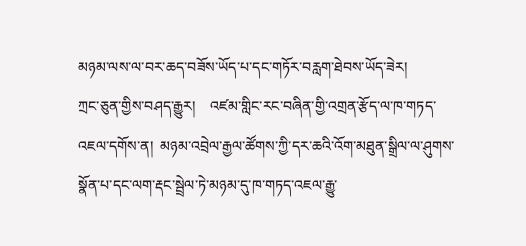མཉམ་ལས་ལ་བར་ཆད་བཟོས་ཡོད་པ་དང་གཏོར་བརླག་ཐེབས་ཡོད་ཟེར།
ཀྲང་ཅུན་གྱིས་བཤད་རྒྱུར།    འཛམ་གླིང་རང་བཞིན་གྱི་འགྲན་རྩོད་ལ་ཁ་གཏད་འཇལ་དགོས་ན།  མཉམ་འབྲེལ་རྒྱལ་ཚོགས་ཀྱི་དར་ཆའི་འོག་མཐུན་སྒྲིལ་ལ་ཤུགས་སྣོན་པ་དང་ལག་རྡང་སྦྲེལ་ཏེ་མཉམ་དུ་ཁ་གཏད་འཇལ་རྒྱུ་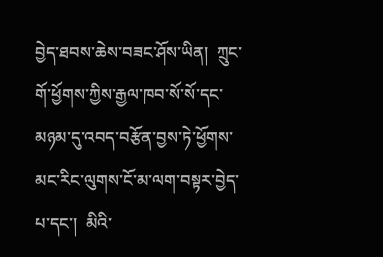བྱེད་ཐབས་ཆེས་བཟང་ཤོས་ཡིན།  ཀྲུང་གོ་ཕྱོགས་ཀྱིས་རྒྱལ་ཁབ་སོ་སོ་དང་མཉམ་དུ་འབད་བརྩོན་བྱས་ཏེ་ཕྱོགས་མང་རིང་ལུགས་ངོ་མ་ལག་བསྟར་བྱེད་པ་དང་།  མིའི་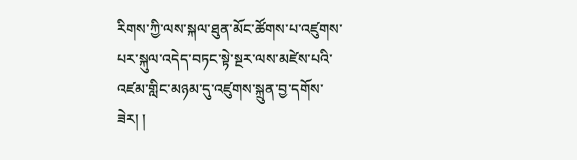རིགས་ཀྱི་ལས་སྐལ་ཐུན་མོང་ཚོགས་པ་འཛུགས་པར་སྐུལ་འདེད་བཏང་སྟེ་སྔར་ལས་མཛེས་པའི་འཛམ་གླིང་མཉམ་དུ་འཛུགས་སྐྲུན་བྱ་དགོས་ཟེར། །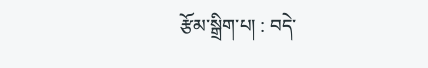རྩོམ་སྒྲིག་པ། : བདེ་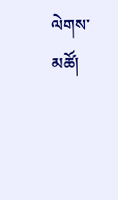ལེགས་མཚོ།